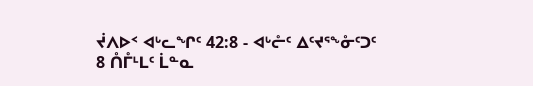ᔫᐱᐅᑉ ᐊᒡᓚᖏᑦ 42:8 - ᐊᒡᓔᑦ ᐃᑦᔪᕐᖕᓁᑦᑐᑦ
8 ᑍᒤᒻᒪᑦ ᒫᓐᓇ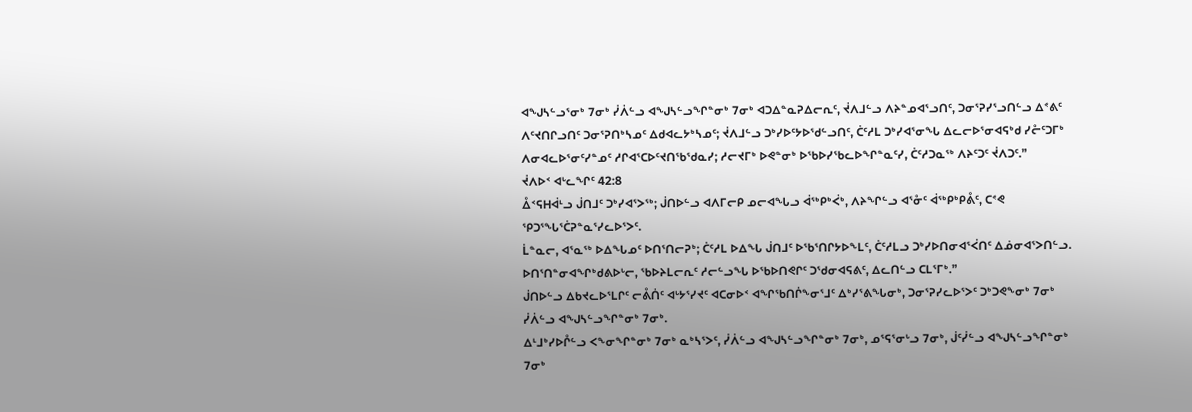ᐊᖑᓴᓪᓗᕐᓂᒃ 7ᓂᒃ ᓰᐲᓪᓗ ᐊᖑᓴᓪᓗᖏᓐᓂᒃ 7ᓂᒃ ᐊᑐᐃᓐᓇᕈᐃᓕᕆᑦ, ᔫᐱᒧᓪᓗ ᐱᔨᓐᓄᐊᕐᓗᑎᑦ, ᑐᓂᕐᕈᓯᕐᓗᑎᓪᓗ ᐃᕝᕕᑦ ᐱᑦᔪᑎᒋᓗᑎᑦ ᑐᓂᕐᕈᑎᒃᓴᓄᑦ ᐃᑯᐊᓚᔭᒃᓴᓄᑦ; ᔫᐱᒧᓪᓗ ᑐᒃᓯᐅᑦᔭᐅᖁᓪᓗᑎᑦ, ᑖᑦᓱᒪ ᑐᒃᓯᐊᕐᓂᖓ ᐃᓚᓕᐅᕐᓂᐊᕋᒃᑯ ᓯᓔᑦᑐᒥᒃ ᐱᓂᐊᓚᐅᕐᓂᑦᓯᓐᓄᑦ ᓱᒋᐊᕐᑕᐅᑦᔪᑎᖃᖁᓇᓯ; ᓱᓕᔪᒥᒃ ᐅᕙᓐᓂᒃ ᐅᖃᐅᓯᖃᓚᐅᖏᓐᓇᑦᓯ, ᑖᑦᓱᑐᓇᖅ ᐱᔨᑦᑐᑦ ᔫᐱᑐᑦ.”
ᔫᐱᐅᑉ ᐊᒡᓚᖏᑦ 42:8
ᐂᑉᕋᕼᐋᒻᓗ ᒎᑎᒧᑦ ᑐᒃᓯᐊᕐᐳᖅ; ᒎᑎᐅᓪᓗ ᐊᐱᒥᓕᑭ ᓄᓕᐊᖓᓗ ᐋᖅᑭᒃᐹᒃ, ᐱᔨᖏᓪᓗ ᐊᕐᓁᑦ ᐋᖅᑭᒃᑭᕔᑦ, ᑕᕝᕙ ᕿᑐᕐᖓᕐᑖᕈᓐᓇᕐᓯᓚᐅᕐᐳᑦ.
ᒫᓐᓇᓕ, ᐊᕐᓇᖅ ᐅᐃᖓᓄᑦ ᐅᑎᕐᑎᓕᕈᒃ; ᑖᑦᓱᒪ ᐅᐃᖓ ᒎᑎᒧᑦ ᐅᖃᕐᑎᒋᔭᐅᖕᒪᑦ, ᑖᑦᓱᒪᓗ ᑐᒃᓯᐅᑎᓂᐊᕐᐹᑎᑦ ᐃᓅᓂᐊᕐᐳᑎᓪᓗ. ᐅᑎᕐᑎᓐᓂᐊᖏᒃᑯᕕᐅᒡᓕ, ᖃᐅᔨᒪᓕᕆᑦ ᓱᓕᓪᓗᖓ ᐅᖃᐅᑎᕙᒋᑦ ᑐᖁᓂᐊᕋᕕᑦ, ᐃᓚᑎᓪᓗ ᑕᒪᕐᒥᒃ.”
ᒎᑎᐅᓪᓗ ᐃᑲᔪᓚᐅᕐᒪᒋᑦ ᓕᕔᑏᑦ ᐊᒡᔭᕐᓯᔪᑦ ᐊᑕᓂᐅᑉ ᐊᖏᖃᑎᒌᖕᓂᕐᒧᑦ ᐃᒃᓯᕐᕕᖓᓂᒃ, ᑐᓂᕐᕈᓯᓚᐅᕐᐳᑦ ᑐᒃᑐᕙᖕᓂᒃ 7ᓂᒃ ᓰᐲᓪᓗ ᐊᖑᓴᓪᓗᖏᓐᓂᒃ 7ᓂᒃ.
ᐃᒻᒧᒃᓯᐅᒊᓪᓗ ᐸᖕᓂᖏᓐᓂᒃ 7ᓂᒃ ᓇᒃᓴᕐᐳᑦ, ᓰᐲᓪᓗ ᐊᖑᓴᓪᓗᖏᓐᓂᒃ 7ᓂᒃ, ᓄᕐᕋᕐᓂᒡᓗ 7ᓂᒃ, ᒎᑦᓰᓪᓗ ᐊᖑᓴᓪᓗᖏᓐᓂᒃ 7ᓂᒃ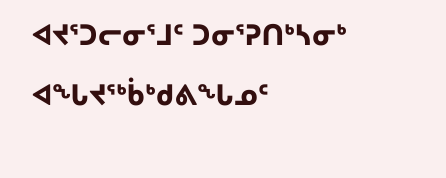ᐊᔪᕐᑐᓕᓂᕐᒧᑦ ᑐᓂᕐᕈᑎᒃᓴᓂᒃ ᐊᖓᔪᖅᑳᒃᑯᕕᖓᓄᑦ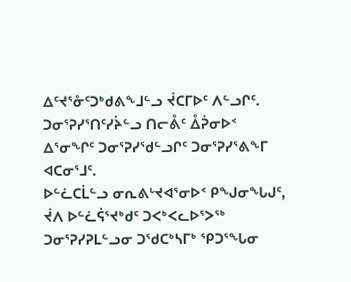ᐃᑦᔪᕐᓁᑦᑐᒃᑯᕕᖕᒧᓪᓗ ᔫᑕᒥᐅᑦ ᐱᓪᓗᒋᑦ. ᑐᓂᕐᕈᓯᕐᑎᑦᓯᔩᓪᓗ ᑎᓕᕔᑦ ᐂᕉᓂᐅᑉ ᐃᕐᓂᖏᑦ ᑐᓂᕐᕈᓯᖁᓪᓗᒋᑦ ᑐᓂᕐᕈᓯᕐᕕᖕᒥ ᐊᑕᓂᕐᒧᑦ.
ᐅᓪᓛᑕᒫᓪᓗ ᓂᕆᕕᒡᔪᐊᕐᓂᐅᑉ ᑭᖑᓂᖓᒍᑦ, ᔫᐱ ᐅᓪᓛᕌᕐᔪᒃᑯᑦ ᑐᐸᒃᐸᓚᐅᕐᐳᖅ ᑐᓂᕐᕈᓯᕈᒪᓪᓗᓂ ᑐᖁᑕᒃᓴᒥᒃ ᕿᑐᕐᖓᓂ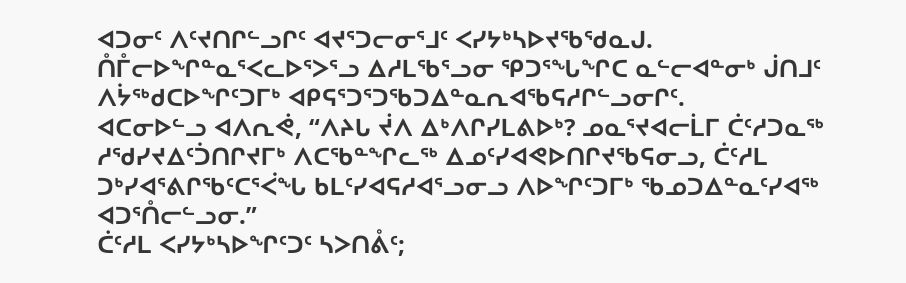ᐊᑐᓂᑦ ᐱᑦᔪᑎᒋᓪᓗᒋᑦ ᐊᔪᕐᑐᓕᓂᕐᒧᑦ ᐸᓯᔭᒃᓴᐅᔪᖃᖁᓇᒍ. ᑍᒤᓕᐅᖏᓐᓇᕐᐸᓚᐅᕐᐳᕐᓗ ᐃᓱᒪᖃᕐᓗᓂ ᕿᑐᕐᖓᖏᑕ ᓇᓪᓕᐊᓐᓂᒃ ᒎᑎᒧᑦ ᐱᔮᖅᑯᑕᐅᖏᑦᑐᒥᒃ ᐊᑭᕋᕐᑐᕐᑐᖃᑐᐃᓐᓇᕆᐊᖃᕋᓱᒋᓪᓗᓂᒋᑦ.
ᐊᑕᓂᐅᓪᓗ ᐊᐱᕆᕚ, “ᐱᔨᒐ ᔫᐱ ᐃᒃᐱᒋᓯᒪᕕᐅᒃ? ᓄᓇᕐᔪᐊᓕᒫᒥ ᑖᑦᓱᑐᓇᖅ ᓱᖁᓯᔪᐃᑦᑑᑎᒋᔪᒥᒃ ᐱᑕᖃᓐᖏᓚᖅ ᐃᓄᑦᓯᐊᕙᐅᑎᒋᔪᖃᕋᓂᓗ, ᑖᑦᓱᒪ ᑐᒃᓯᐊᕐᕕᒋᖃᑦᑕᕐᐹᖓ ᑲᒪᑦᓯᐊᕋᓱᐊᕐᓗᓂᓗ ᐱᐅᖏᑦᑐᒥᒃ ᖃᓄᑐᐃᓐᓇᑦᓯᐊᖅ ᐊᑐᕐᑍᓕᓪᓗᓂ.”
ᑖᑦᓱᒪ ᐸᓯᔭᒃᓴᐅᖏᑦᑐᑦ ᓴᐳᑎᕔᑦ;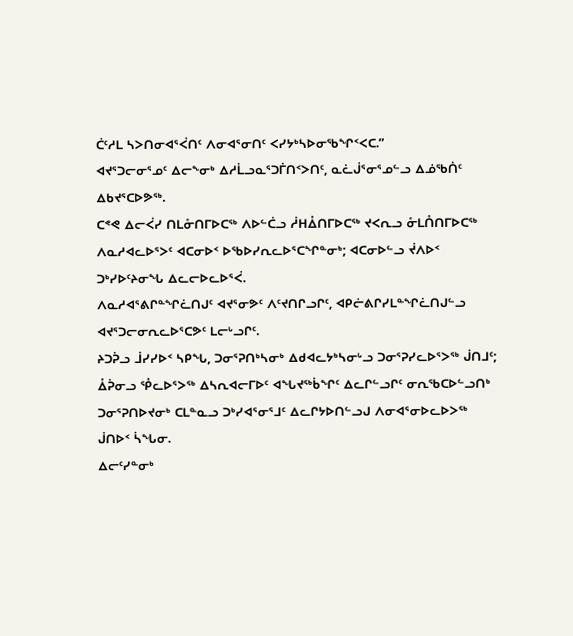ᑖᑦᓱᒪ ᓴᐳᑎᓂᐊᕐᐹᑎᑦ ᐱᓂᐊᕐᓂᑎᑦ ᐸᓯᔭᒃᓴᐅᓂᖃᖏᑉᐸᑕ.”
ᐊᔪᕐᑐᓕᓂᕐᓄᑦ ᐃᓕᖕᓂᒃ ᐃᓱᒫᓗᓇᕐᑐᒦᑎᑉᐳᑎᑦ, ᓇᓛᒎᕐᓂᕐᓄᓪᓗ ᐃᓅᖃᑏᑦ ᐃᑲᔪᕐᑕᐅᕗᖅ.
ᑕᕝᕙ ᐃᓕᐹᓯ ᑎᒪᓁᑎᒥᐅᑕᖅ ᐱᐅᓪᑖᓗ ᓲᕼᐂᑎᒥᐅᑕᖅ ᔪᐸᕆᓗ ᓁᒪᑍᑎᒥᐅᑕᖅ ᐱᓇᓱᐊᓚᐅᕐᐳᑦ ᐊᑕᓂᐅᑉ ᐅᖃᐅᓯᕆᓚᐅᕐᑕᖏᓐᓂᒃ; ᐊᑕᓂᐅᓪᓗ ᔫᐱᐅᑉ ᑐᒃᓯᐅᑦᔨᓂᖓ ᐃᓚᓕᐅᓚᐅᕐᐹ.
ᐱᓇᓱᐊᕐᕕᒋᓐᖏᓛᑎᒍᑦ ᐊᔪᕐᓂᕗᑦ ᐱᑦᔪᑎᒋᓗᒋᑦ, ᐊᑭᓖᕕᒋᓯᒪᓐᖏᓛᑎᒍᓪᓗ ᐊᔪᕐᑐᓕᓂᕆᓚᐅᕐᑕᕗᑦ ᒪᓕᒡᓗᒋᑦ.
ᔨᑐᕉᓗ ᒨᓯᓯᐅᑉ ᓴᑭᖓ, ᑐᓂᕐᕈᑎᒃᓴᓂᒃ ᐃᑯᐊᓚᔭᒃᓴᓂᒡᓗ ᑐᓂᕐᕈᓯᓚᐅᕐᐳᖅ ᒎᑎᒧᑦ; ᐂᕉᓂᓗ ᕾᓚᐅᕐᐳᖅ ᐃᓴᕆᐊᓕᒥᐅᑦ ᐊᖓᔪᖅᑳᖏᑦ ᐃᓚᒋᓪᓗᒋᑦ ᓂᕆᖃᑕᐅᓪᓗᑎᒃ ᑐᓂᕐᕈᑎᐅᔪᓂᒃ ᑕᒪᓐᓇᓗ ᑐᒃᓯᐊᕐᓂᕐᒧᑦ ᐃᓚᒋᔭᐅᑎᓪᓗᒍ ᐱᓂᐊᕐᓂᐅᓚᐅᐳᖅ ᒎᑎᐅᑉ ᓵᖓᓂ.
ᐃᓕᑦᓯᓐᓂᒃ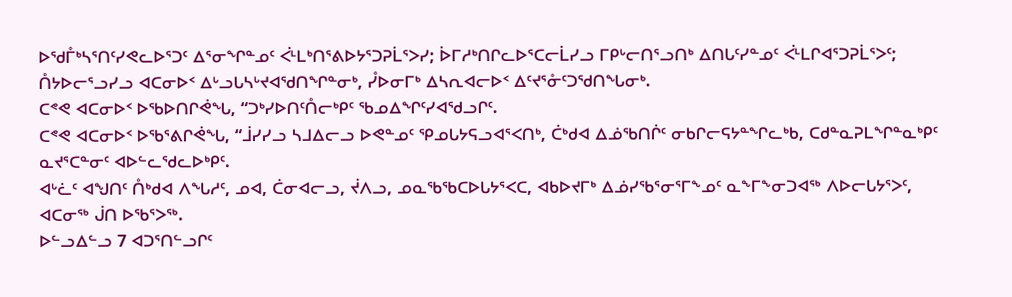ᐅᖁᒤᒃᓴᕐᑎᑦᓯᕙᓚᐅᕐᑐᑦ ᐃᕐᓂᖏᓐᓄᑦ ᐹᒻᒪᒃᑎᕐᕕᐅᔭᕐᑐᕈᒫᕐᐳᓯ; ᐆᒥᓱᒃᑎᒋᓚᐅᕐᑕᓕᒫᓯᓗ ᒥᑭᒡᓕᑎᕐᓗᑎᒃ ᐃᑎᒐᑦᓯᓐᓄᑦ ᐹᒻᒪᒋᐊᕐᑐᕈᒫᕐᐳᑦ; ᑍᔭᐅᓕᕐᓗᓯᓗ ᐊᑕᓂᐅᑉ ᐃᒡᓗᒐᓴᒡᔪᐊᖁᑎᖏᓐᓂᒃ, ᓮᐅᓂᒥᒃ ᐃᓴᕆᐊᓕᐅᑉ ᐃᑦᔪᕐᓁᑦᑐᖁᑎᖓᓂᒃ.
ᑕᕝᕙ ᐊᑕᓂᐅᑉ ᐅᖃᐅᑎᒋᕚᖓ, “ᑐᒃᓯᐅᑎᑦᑍᓕᒃᑭᑦ ᖃᓄᐃᖏᑦᓯᐊᖁᓗᒋᑦ.
ᑕᕝᕙ ᐊᑕᓂᐅᑉ ᐅᖃᕐᕕᒋᕚᖓ, “ᒨᓯᓯᓗ ᓴᒧᐃᓕᓗ ᐅᕙᓐᓄᑦ ᕿᓄᒐᔭᕋᓗᐊᕐᐸᑎᒃ, ᑖᒃᑯᐊ ᐃᓅᖃᑎᒌᑦ ᓂᑲᒋᓕᕋᔭᓐᖏᓚᒃᑲ, ᑕᑯᓐᓇᕈᒪᖏᓐᓇᒃᑭᑦ ᓇᔪᕐᑕᓐᓂᑦ ᐊᐅᓪᓚᖁᓚᐅᒃᑭᑦ.
ᐊᒡᓛᑦ ᐊᖑᑎᑦ ᑍᒃᑯᐊ ᐱᖓᓱᑦ, ᓄᐊ, ᑖᓂᐊᓕᓗ, ᔫᐱᓗ, ᓄᓇᖃᖃᑕᐅᒐᔭᕐᐸᑕ, ᐊᑲᐅᔪᒥᒃ ᐃᓅᓯᖃᕐᓂᕐᒥᖕᓄᑦ ᓇᖕᒥᖕᓂᑐᐊᖅ ᐱᐅᓕᒐᔭᕐᐳᑦ, ᐊᑕᓂᖅ ᒎᑎ ᐅᖃᕐᐳᖅ.
ᐅᓪᓗᐃᓪᓗ 7 ᐊᑐᕐᑎᓪᓗᒋᑦ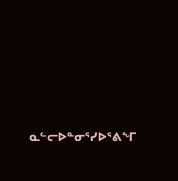ᓇᓪᓕᐅᓐᓂᕐᓯᐅᕐᕕᖕᒥ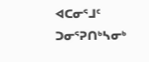ᐊᑕᓂᕐᒧᑦ ᑐᓂᕐᕈᑎᒃᓴᓂᒃ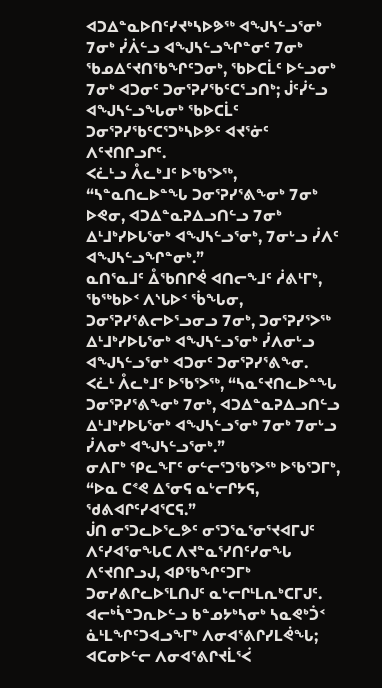ᐊᑐᐃᓐᓇᐅᑎᑦᓯᔪᒃᓴᐅᕗᖅ ᐊᖑᓴᓪᓗᕐᓂᒃ 7ᓂᒃ ᓰᐲᓪᓗ ᐊᖑᓴᓪᓗᖏᓐᓂᑦ 7ᓂᒃ ᖃᓄᐃᑦᔪᑎᖃᖏᑦᑐᓂᒃ, ᖃᐅᑕᒫᑦ ᐅᓪᓗᓂᒃ 7ᓂᒃ ᐊᑐᓂᑦ ᑐᓂᕐᕈᓯᖃᑦᑕᕐᓗᑎᒃ; ᒎᑦᓰᓪᓗ ᐊᖑᓴᓪᓗᖓᓂᒃ ᖃᐅᑕᒫᑦ ᑐᓂᕐᕈᓯᖃᑦᑕᕐᑐᒃᓴᐅᕗᑦ ᐊᔪᕐᓃᑦ ᐱᑦᔪᑎᒋᓗᒋᑦ.
ᐸᓛᒻᓗ ᐰᓚᒃᒧᑦ ᐅᖃᕐᐳᖅ, “ᓴᓐᓇᑎᓚᐅᓐᖓ ᑐᓂᕐᕈᓯᕐᕕᖕᓂᒃ 7ᓂᒃ ᐅᕙᓂ, ᐊᑐᐃᓐᓇᕈᐃᓗᑎᓪᓗ 7ᓂᒃ ᐃᒻᒧᒃᓯᐅᒐᕐᓂᒃ ᐊᖑᓴᓪᓗᕐᓂᒃ, 7ᓂᒡᓗ ᓰᐱᑦ ᐊᖑᓴᓪᓗᖏᓐᓂᒃ.”
ᓇᑎᕐᓇᒧᑦ ᐂᖃᑎᒋᕚ ᐊᑎᓕᖕᒧᑦ ᓲᕕᒻᒥᒃ, ᖃᖅᑲᐅᑉ ᐱᔅᒐᐅᑉ ᖄᖓᓂ, ᑐᓂᕐᕈᓯᕐᕕᓕᐅᕐᓗᓂᓗ 7ᓂᒃ, ᑐᓂᕐᕈᓯᕐᐳᖅ ᐃᒻᒧᒃᓯᐅᒐᕐᓂᒃ ᐊᖑᓴᓪᓗᕐᓂᒃ ᓰᐱᓂᒡᓗ ᐊᖑᓴᓪᓗᕐᓂᒃ ᐊᑐᓂᑦ ᑐᓂᕐᕈᓯᕐᕕᖕᓂ.
ᐸᓛᒻ ᐰᓚᒃᒧᑦ ᐅᖃᕐᐳᖅ, “ᓴᓇᑦᔪᑎᓚᐅᓐᖓ ᑐᓂᕐᕈᓯᕐᕕᖕᓂᒃ 7ᓂᒃ, ᐊᑐᐃᓐᓇᕈᐃᓗᑎᓪᓗ ᐃᒻᒧᒃᓯᐅᒐᕐᓂᒃ ᐊᖑᓴᓪᓗᕐᓂᒃ 7ᓂᒃ 7ᓂᒡᓗ ᓰᐱᓂᒃ ᐊᖑᓴᓪᓗᕐᓂᒃ.”
ᓂᐱᒥᒃ ᕿᓚᖕᒥᑦ ᓂᓪᓕᕐᑐᖃᕐᐳᖅ ᐅᖃᕐᑐᒥᒃ, “ᐅᓇ ᑕᕝᕙ ᐃᕐᓂᕋ ᓇᒡᓕᒋᔭᕋ, ᖁᕕᐊᒋᑦᓯᐊᕐᑕᕋ.”
ᒎᑎ ᓂᕐᑐᓚᐅᕐᓚᕗᑦ ᓂᕐᑐᕐᓇᕐᓂᕐᔪᐊᒥᒍᑦ ᐱᑦᓯᐊᕐᓂᖓᑕ ᐱᔪᓐᓇᕐᓯᑎᑦᓯᓂᖓ ᐱᑦᔪᑎᒋᓗᒍ, ᐊᑭᖃᖏᑦᑐᒥᒃ ᑐᓂᓯᕕᒋᓚᐅᕐᒪᑎᒍᑦ ᓇᒡᓕᒋᒻᒪᕆᒃᑕᒥᒍᑦ.
ᐊᓕᒃᓵᓐᑐᕆᐅᓪᓗ ᑲᓐᓄᔭᒃᓴᓂᒃ ᓴᓇᕙᒃᑑᑉ ᓈᒻᒪᖏᑦᑐᐊᓗᖕᒥᒃ ᐱᓂᐊᕐᕕᒋᓯᒪᕚᖓ; ᐊᑕᓂᐅᓪᓕ ᐱᓂᐊᕐᕕᒋᔪᒫᕐᐹ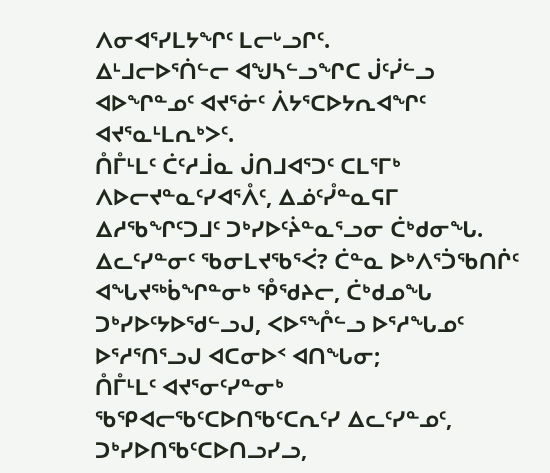ᐱᓂᐊᕐᓯᒪᔭᖏᑦ ᒪᓕᒡᓗᒋᑦ.
ᐃᒻᒧᓕᐅᕐᑏᓪᓕ ᐊᖑᓴᓪᓗᖏᑕ ᒎᑦᓰᓪᓗ ᐊᐅᖏᓐᓄᑦ ᐊᔪᕐᓃᑦ ᐲᔭᕐᑕᐅᔭᕆᐊᖏᑦ ᐊᔪᕐᓇᒻᒪᕆᒃᐳᑦ.
ᑍᒤᒻᒪᑦ ᑖᑦᓱᒨᓇ ᒎᑎᒧᐊᕐᑐᑦ ᑕᒪᕐᒥᒃ ᐱᐅᓕᔪᓐᓇᑦᓯᐊᕐᐰᑦ, ᐃᓅᑦᓮᓐᓇᕋᒥ ᐃᓱᖃᖏᑦᑐᒧᑦ ᑐᒃᓯᐅᑦᔩᓐᓇᕐᓗᓂ ᑖᒃᑯᓂᖓ.
ᐃᓚᑦᓯᓐᓂᑦ ᖃᓂᒪᔪᖃᕐᐹ? ᑖᓐᓇ ᐅᒃᐱᕐᑑᖃᑎᒌᑦ ᐊᖓᔪᖅᑳᖏᓐᓂᒃ ᕾᖁᔨᓕ, ᑖᒃᑯᓄᖓ ᑐᒃᓯᐅᑦᔭᐅᖁᓪᓗᒍ, ᐸᐅᕐᖎᓪᓗ ᐅᕐᓱᖓᓄᑦ ᐅᕐᓱᕐᑎᕐᓗᒍ ᐊᑕᓂᐅᑉ ᐊᑎᖓᓂ;
ᑍᒤᒻᒪᑦ ᐊᔪᕐᓂᑦᓯᓐᓂᒃ ᖃᕿᐊᓕᖃᑦᑕᐅᑎᖃᑦᑕᕆᑦᓯ ᐃᓚᑦᓯᓐᓄᑦ, ᑐᒃᓯᐅᑎᖃᑦᑕᐅᑎᓗᓯᓗ,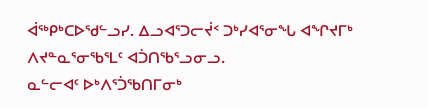ᐋᖅᑭᒃᑕᐅᖁᓪᓗᓯ. ᐃᓗᐊᕐᑐᓕᔫᑉ ᑐᒃᓯᐊᕐᓂᖓ ᐊᖏᔪᒥᒃ ᐱᔪᓐᓇᕐᓂᖃᕐᒪᑦ ᐊᑑᑎᖃᕐᓗᓂᓗ.
ᓇᓪᓕᐊᑦ ᐅᒃᐱᕐᑑᖃᑎᒥᓂᒃ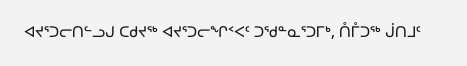ᐊᔪᕐᑐᓕᑎᓪᓗᒍ ᑕᑯᔪᖅ ᐊᔪᕐᑐᓕᖏᑉᐸᑦ ᑐᖁᓐᓇᕐᑐᒥᒃ, ᑍᒤᑐᖅ ᒎᑎᒧᑦ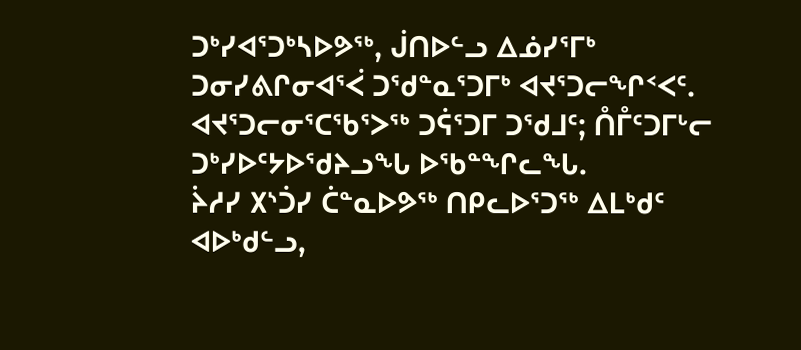ᑐᒃᓯᐊᕐᑐᒃᓴᐅᕗᖅ, ᒎᑎᐅᓪᓗ ᐃᓅᓯᕐᒥᒃ ᑐᓂᓯᕕᒋᓂᐊᕐᐹ ᑐᖁᓐᓇᕐᑐᒥᒃ ᐊᔪᕐᑐᓕᖏᑉᐸᑦ. ᐊᔪᕐᑐᓕᓂᕐᑕᖃᕐᐳᖅ ᑐᕌᕐᑐᒥ ᑐᖁᒧᑦ; ᑍᒤᑦᑐᒥᒡᓕ ᑐᒃᓯᐅᑦᔭᐅᖁᔨᓗᖓ ᐅᖃᓐᖏᓚᖓ.
ᔩᓱᓯ ᙭ᔅᑑᓯ ᑖᓐᓇᐅᕗᖅ ᑎᑭᓚᐅᕐᑐᖅ ᐃᒪᒃᑯᑦ ᐊᐅᒃᑯᓪᓗ,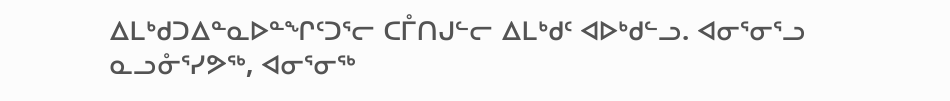ᐃᒪᒃᑯᑐᐃᓐᓇᐅᓐᖏᑦᑐᕐᓕ ᑕᒤᑎᒍᓪᓕ ᐃᒪᒃᑯᑦ ᐊᐅᒃᑯᓪᓗ. ᐊᓂᕐᓂᕐᓗ ᓇᓗᓁᕐᓯᕗᖅ, ᐊᓂᕐᓂᖅ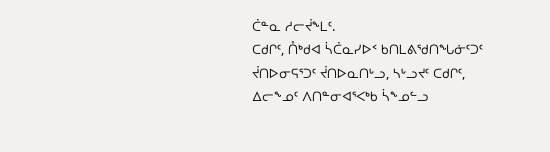ᑖᓐᓇ ᓱᓕᔫᖕᒪᑦ.
ᑕᑯᒋᑦ, ᑍᒃᑯᐊ ᓵᑖᓇᓯᐅᑉ ᑲᑎᒪᕕᖁᑎᖓᓃᑦᑐᑦ ᔫᑎᐅᓂᕋᕐᑐᑦ ᔫᑎᐅᓇᑎᒡᓗ, ᓴᒡᓗᔪᑦ ᑕᑯᒋᑦ, ᐃᓕᖕᓄᑦ ᐱᑎᓐᓂᐊᕐᐸᒃᑲ ᓵᖕᓄᓪᓗ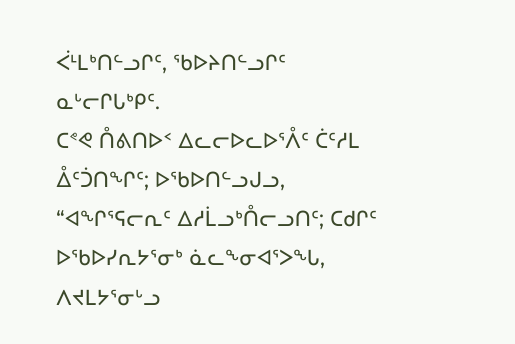ᐹᒻᒪᒃᑎᓪᓗᒋᑦ, ᖃᐅᔨᑎᓪᓗᒋᑦ ᓇᒡᓕᒋᒐᒃᑭᑦ.
ᑕᕝᕙ ᑍᕕᑎᐅᑉ ᐃᓚᓕᐅᓚᐅᕐᐰᑦ ᑖᑦᓱᒪ ᐂᑦᑑᑎᖏᑦ; ᐅᖃᐅᑎᓪᓗᒍᓗ, “ᐊᖏᕐᕋᓕᕆᑦ ᐃᓱᒫᓗᒃᑍᓕᓗᑎᑦ; ᑕᑯᒋᑦ ᐅᖃᐅᓯᕆᔭᕐᓂᒃ ᓈᓚᖕᓂᐊᕐᐳᖓ, ᐱᔪᒪᔭᕐᓂᒡᓗ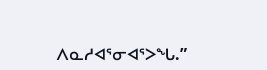ᐱᓇᓱᐊᕐᓂᐊᕐᐳᖓ.”